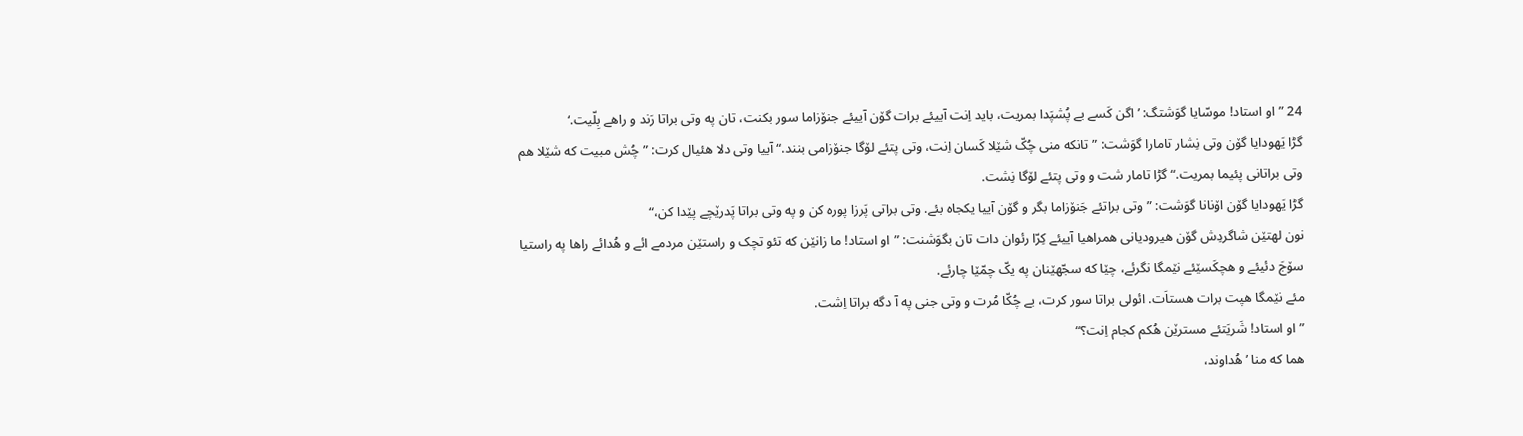24 ”او استاد! موسّایا گوَشتگ: ’اگن کَسے بے پُشپَدا بمریت، باید اِنت آییئے برات گۆن آییئے جنۆزاما سور بکنت، تان په وتی براتا رَند و راهے بِلّیت.‘
گڑا یَهودایا گۆن وتی نِشار تامارا گوَشت: ”تانکه منی چُکّ شێلا کَسان اِنت، وتی پتئے لۆگا جنۆزامی بنند.“ آییا وتی دلا هئیال کرت: ”چُش مبیت که شێلا هم وتی براتانی پئیما بمریت.“ گڑا تامار شت و وتی پتئے لۆگا نِشت.
گڑا یَهودایا گۆن اۆنانا گوَشت: ”وتی براتئے جَنۆزاما بگر و گۆن آییا یکجاه بئے. وتی براتی پَرزا پوره کن و په وتی براتا پَدرێچے پێدا کن،“
نون لهتێن شاگردِش گۆن هیرودیانی همراهیا آییئے کِرّا رئوان دات تان بگوَشنت: ”او استاد! ما زانێن که تئو تچک و راستێن مردمے ائے و هُدائے راها په راستیا سۆجَ دئیئے و هچکَسێئے نێمگا نگرئے، چێا که سجّهێنان په یکّ چمّێا چارئے.
مئے نێمگا هپت برات هستاَت. ائولی براتا سور کرت، بے چُکّا مُرت و وتی جنی په آ دگه براتا اِشت.
”او استاد! شَریَتئے مسترێن هُکم کجام اِنت؟“
هما که منا ’هُداوند،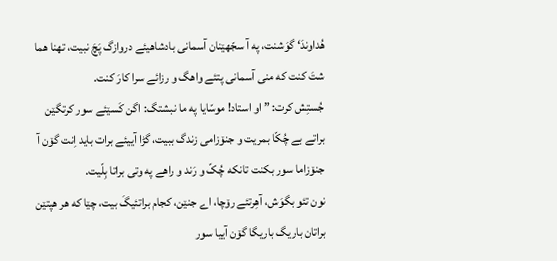هُداوندَ‘ گوَشنت، په آ سجّهێنان آسمانی بادشاهیئے دروازگ پَچَ نبیت، تهنا هما شتَ کنت که منی آسمانی پتئے واهگ و رزائے سرا کارَ کنت.
جُستِش کرت: ”او استاد! موسّایا په ما نبشتگ: اگن کَسێئے سور کرتگێن براتے بے چُکّا بمریت و جنۆزامی زندگ ببیت، گڑا آییئے برات باید اِنت گۆن آ جنۆزاما سور بکنت تانکه چُکّ و رَند و راهے په وتی براتا بِلّیت.
نون تئو بگوَش، آهِرتئے رۆچا، اے جنێن، کجام براتئیگَ بیت، چێا که هر هپتێن براتان باریگ باریگا گۆن آییا سور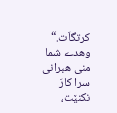کرتگاَت.“
وهدے شما منی هبرانی سرا کارَ نکنێت،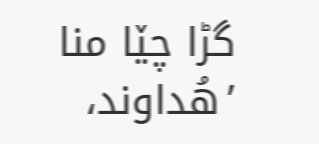گڑا چێا منا ’هُداوند،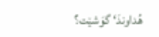هُداوندَ‘ گوَشێت؟